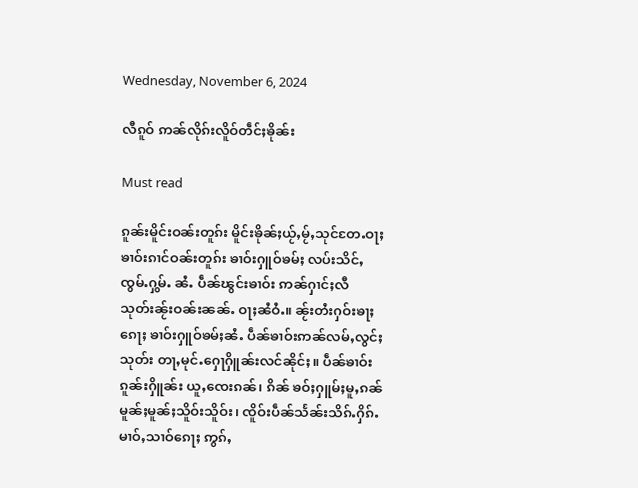Wednesday, November 6, 2024

လီၵူဝ် ဢၼ်လိုၵ်းလိူဝ်တဵင်ႈၶိုၼ်း

Must read

ၵူၼ်းမိူင်းဝၼ်းတူၵ်း မိူင်းၶိုၼ်ႈယႂ်ႇမႂ်ႇသုင်တႄႉဝႃႈ ၶၢဝ်းၵၢင်ဝၼ်းတူၵ်း ၶၢဝ်းႁူဝ်ၶမ်ႈ လပ်းသိင်ႇၸွမ်ႉႁွမ်ႉ ၼႆႉ ပဵၼ်ၽွင်းၶၢဝ်း ဢၼ်ႁၢင်ႈလီသုတ်းၼႂ်းဝၼ်းၼၼ်ႉ ဝႃႈၼႆဝႆႉ။ ၼႂ်းတႆးႁဝ်းၶႃႈၵေႃႈ ၶၢဝ်းႁူဝ်ၶမ်ႈၼႆႉ ပဵၼ်ၶၢဝ်းဢၼ်လမ်ႇလွင်ႈသုတ်း တႃႇမုင်ႉႁေႃႁိူၼ်းလင်ၼိုင်ႈ။ ပဵၼ်ၶၢဝ်းၵူၼ်းႁိူၼ်း ယူႇၸေးၵၼ်၊ ၵိၼ် ၶဝ်ႈႁူမ်ႈမူႇၵၼ် မူၼ်ႈမူၼ်ႈသိူဝ်းသိူဝ်း၊ ၸိူဝ်းပဵၼ်သႅၼ်းသိၵ်ႉႁိၵ်ႉ မၢဝ်ႇသၢဝ်ၵေႃႈ ဢွၵ်ႇ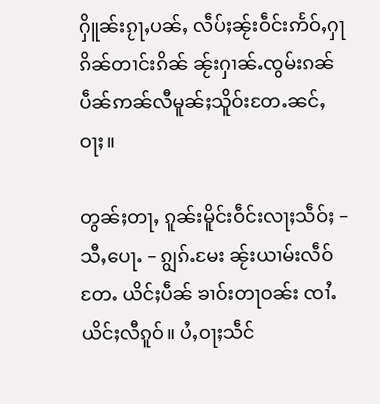ႁိူၼ်းၵႂႃႇပၼ်ႇ လဵပ်ႈၼႂ်းဝဵင်းဢႅဝ်ႇႁႃၵိၼ်တၢင်းၵိၼ် ၼႂ်းႁၢၼ်ႉၸွမ်းၵၼ် ပဵၼ်ဢၼ်လီမူၼ်ႈသိူဝ်းတႄႉၼင်ႇဝႃႈ။

တွၼ်ႈတႃႇ ၵူၼ်းမိူင်းဝဵင်းလႃႈသဵဝ်ႈ – သီႇပေႃႉ – ၵျွၵ်ႉမႄး ၼႂ်းယၢမ်းလဵဝ်တႄႉ ယိင်ႈပဵၼ် ၶၢဝ်းတႃဝၼ်း ၸၢႆႉ ယိင်ႈလီၵူဝ်။ ပႆႇဝႃႈသဵင်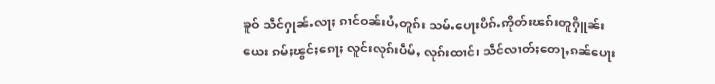ၶူဝ် သဵင်ႁုၼ်ႉလႃႈ ၵၢင်ဝၼ်းပႆႇတူၵ်း သမ်ႉပေႃးပိၵ်ႉဢိုတ်းၽၵ်းတူႁိူၼ်းယေး ၵမ်ႈၽွင်ႈၵေႃႈ လူင်းလုၵ်းပဵမ်ႇ လုၵ်းထၢင်၊ သဵင်လၢတ်ႈတေႃႇၵၼ်ပေႃး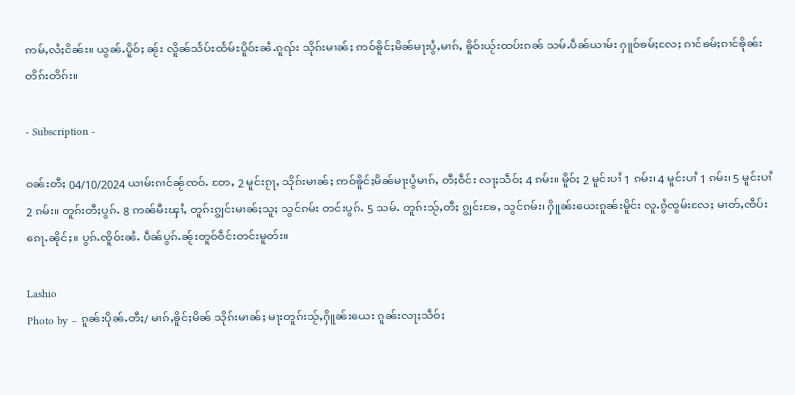ဢမ်ႇလႆႈငိၼ်း။ ယွၼ်ႉပိူဝ်ႈ ၼႂ်း လိူၼ်သႅပ်ႊထႅမ်ႊပိူဝ်ႊၼႆႉၵူၺ်း သိုၵ်းမၢၼ်ႈ ဢဝ်ၶိူင်ႈမိၼ်မႃးပွႆႇမၢၵ်ႇ ၶိူဝ်းယႂ်းထပ်းၵၼ် သမ်ႉပဵၼ်ယၢမ်း ႁူဝ်ၶမ်ႈလႄႈ ၵၢင်ၶမ်ႈၵၢင်ၶိုၼ်းတိၵ်းတိၵ်း။

- Subscription -

ဝၼ်းတီႈ 04/10/2024 ယၢမ်းၵၢင်ၼႂ်ၸဝ်ႉ တႄႇ 2 မူင်းၵႂႃႇ သိုၵ်းမၢၼ်ႈ ဢဝ်ၶိူင်ႈမိၼ်မႃးပွႆမၢၵ်ႇ တီႈဝဵင်း လႃႈသဵဝ်ႈ 4 ၵမ်း။ မိူဝ်ႈ 2 မူင်းပၢႆ 1 ၵမ်း၊ 4 မူင်းပၢႆ 1 ၵမ်း၊ 5 မူင်းပၢႆ 2 ၵမ်း။ တူၵ်းတီႈပွၵ်ႉ 8 ဢၼ်မီးၾၢႆႇ တူၵ်းၵျွင်းမၢၼ်ႈသူႈ သွင်ၵမ်း တင်းပွၵ်ႉ 5 သမ်ႉ တူၵ်းသႂ်ႇတီႈ ၵျွင်းၶႄႇ သွင်ၵမ်း၊ ႁိူၼ်းယေးၵူၼ်းမိူင်း လူႉၵွႆၸွမ်းလႄႈ မၢတ်ႇၸဵပ်း ၵေႃႉၼိုင်ႈ။ ပွၵ်ႉၸိူဝ်းၼႆႉ ပဵၼ်ပွၵ်ႉၼႂ်းတူဝ်ဝဵင်းတင်းမူတ်း။

Lashio
Photo by – ၵူၼ်းပိုၼ်ႉတီႈ/ မၢၵ်ႇၶိူင်ႈမိၼ် သိုၵ်းမၢၼ်ႈ မႃးတူၵ်းသႂ်ႇႁိူၼ်းယေး ၵူၼ်းလႃႈသဵဝ်ႈ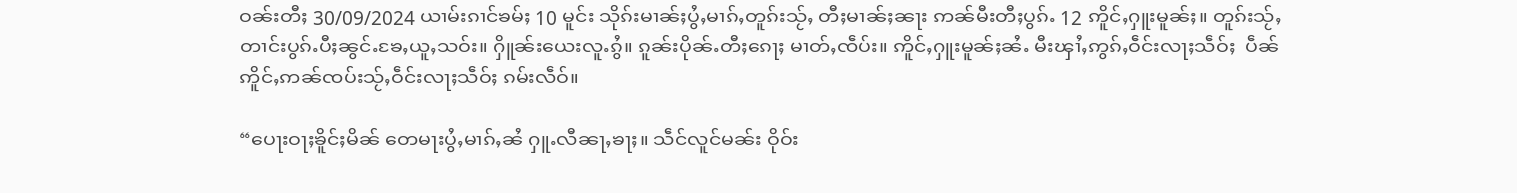ဝၼ်းတီႈ 30/09/2024 ယၢမ်းၵၢင်ၶမ်ႈ 10 မူင်း သိုၵ်းမၢၼ်ႈပွႆႇမၢၵ်ႇတူၵ်းသႂ်ႇ တီႈမၢၼ်ႈၼႃး ဢၼ်မီးတီႈပွၵ်ႉ 12 ဢိူင်ႇႁူးမူၼ်ႈ။ တူၵ်းသႂ်ႇတၢင်းပွၵ်ႉပီႈၼွင်ႉၶႄႇယူႇသဝ်း။ ႁိူၼ်းယေးလူႉၵွႆ။ ၵူၼ်းပိုၼ်ႉတီႈၵေႃႈ မၢတ်ႇၸဵပ်း။ ဢိူင်ႇႁူးမူၼ်ႈၼႆႉ မီးၾၢႆႇဢွၵ်ႇဝဵင်းလႃႈသဵဝ်ႈ  ပဵၼ်ဢိူင်ႇဢၼ်ၸပ်းသႂ်ႇဝဵင်းလႃႈသဵဝ်ႈ ၵမ်းလဵဝ်။

“ပေႃးဝႃႈၶိူင်ႈမိၼ် တေမႃးပွႆႇမၢၵ်ႇၼႆ ႁူႉလီၼႃႇၶႃႈ။ သဵင်လူင်မၼ်း ဝိုဝ်း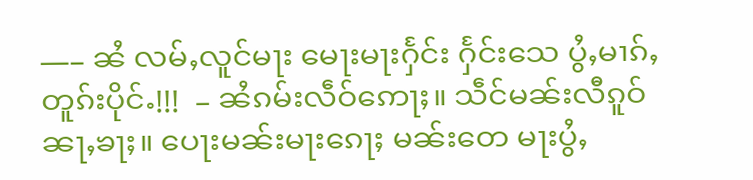—– ၼႆ လမ်ႇလူင်မႃး မေႃးမႃးႁႅင်း ႁႅင်းသေ ပွႆႇမၢၵ်ႇတူၵ်းပိုင်ႉ!!!  – ၼႆၵမ်းလဵဝ်ဢေႃႈ။ သဵင်မၼ်းလီၵူဝ်ၼႃႇၶႃႈ။ ပေႃးမၼ်းမႃးၵေႃႈ မၼ်းတေ မႃးပွႆႇ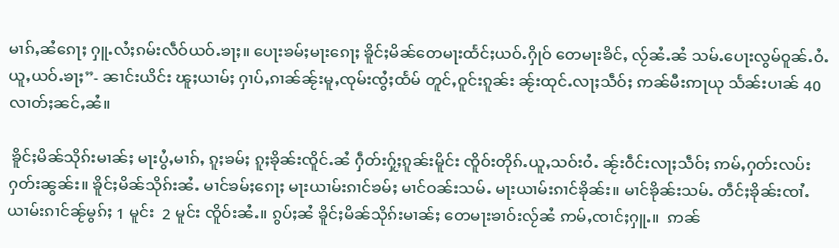မၢၵ်ႇၼႆၵေႃႈ ႁူႉလႆႈၵမ်းလဵဝ်ယဝ်ႉၶႃႈ။ ပေႃးၶမ်ႈမႃးၵေႃႈ ၶိူင်ႈမိၼ်တေမႃးထႅင်ႈယဝ်ႉႁိုဝ် တေမႃးၶိင်ႇ လႂ်ၼႆႉၼႆ သမ်ႉပေႃးလွမ်ဝူၼ်ႉဝႆႉယူႇယဝ်ႉၶႃႈ”- ၼၢင်းယိင်း ၽူႈယၢမ်ႈ ႁၢပ်ႇၵၢၼ်ၼႂ်းမူႇၸုမ်းၸွႆႈထႅမ် တူင်ႇဝူင်းၵူၼ်း ၼႂ်းထုင်ႉလႃႈသဵဝ်ႈ ဢၼ်မီးဢႃယု သႅၼ်းပၢၼ် 40 လၢတ်ႈၼင်ႇၼႆ။

 ၶိူင်ႈမိၼ်သိုၵ်းမၢၼ်ႈ မႃးပွႆႇမၢၵ်ႇ ၵူႈၶမ်ႈ ၵူႈၶိုၼ်းၸိူင်ႉၼႆ ႁဵတ်းႁႂ်ႈၵူၼ်းမိူင်း ၸိူဝ်းတိုၵ်ႉယူႇသဝ်းဝႆႉ ၼႂ်းဝဵင်းလႃႈသဵဝ်ႈ ဢမ်ႇႁတ်းလပ်းႁတ်းၼွၼ်း။ ၶိူင်ႈမိၼ်သိုၵ်းၼႆႉ မၢင်ၶမ်ႈၵေႃႈ မႃးယၢမ်းၵၢင်ၶမ်ႈ မၢင်ဝၼ်းသမ်ႉ မႃးယၢမ်းၵၢင်ၶိုၼ်း။ မၢင်ၶိုၼ်းသမ်ႉ တဵင်ႈၶိုၼ်းၸၢႆႉ ယၢမ်းၵၢင်ၼႂ်မွၵ်ႈ 1 မူင်း  2 မူင်း ၸိူဝ်းၼႆႉ။ ၵွပ်ႈၼႆ ၶိူင်ႈမိၼ်သိုၵ်းမၢၼ်ႈ တေမႃးၶၢဝ်းလႂ်ၼႆ ဢမ်ႇၸၢင်ႈႁူႉ။  ဢၼ်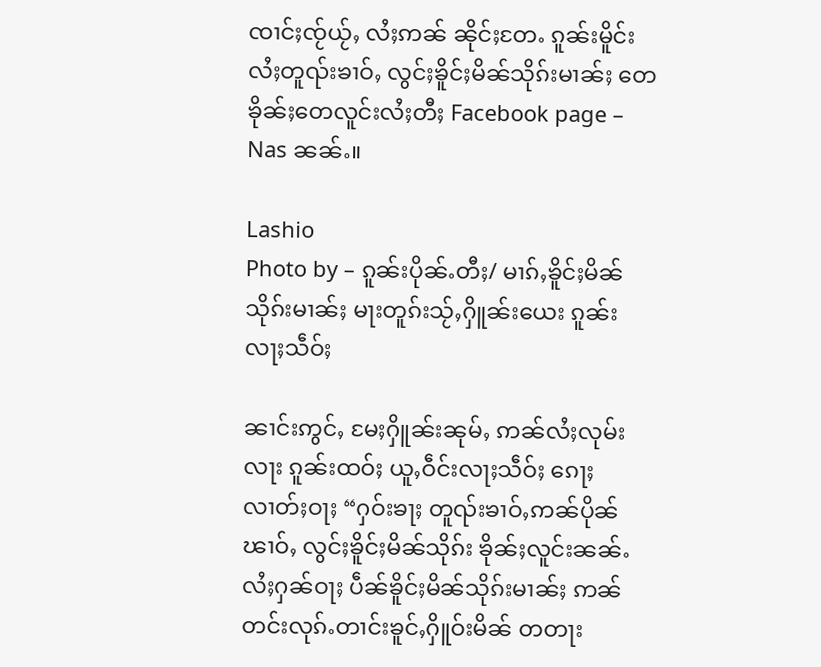ၸၢင်ႈၸႂ်ယႂ်ႇ လႆႈဢၼ် ၼိုင်ႈတႄႉ ၵူၼ်းမိူင်းလႆႈတူၺ်းၶၢဝ်ႇ လွင်ႈၶိူင်ႈမိၼ်သိုၵ်းမၢၼ်ႈ တေၶိုၼ်ႈတေလူင်းလႆႈတီႈ Facebook page – Nas ၼၼ်ႉ။

Lashio
Photo by – ၵူၼ်းပိုၼ်ႉတီႈ/ မၢၵ်ႇၶိူင်ႈမိၼ် သိုၵ်းမၢၼ်ႈ မႃးတူၵ်းသႂ်ႇႁိူၼ်းယေး ၵူၼ်းလႃႈသဵဝ်ႈ

ၼၢင်းဢွင်ႇ မႄႈႁိူၼ်းၼုမ်ႇ ဢၼ်လႆႈလုမ်းလႃး ၵူၼ်းထဝ်ႈ ယူႇဝဵင်းလႃႈသဵဝ်ႈ ၵေႃႈလၢတ်ႈဝႃႈ “ႁဝ်းၶႃႈ တူၺ်းၶၢဝ်ႇဢၼ်ပိုၼ်ၽၢဝ်ႇ လွင်ႈၶိူင်ႈမိၼ်သိုၵ်း ၶိုၼ်ႈလူင်းၼၼ်ႉ လႆႈႁၼ်ဝႃႈ ပဵၼ်ၶိူင်ႈမိၼ်သိုၵ်းမၢၼ်ႈ ဢၼ်တင်းလုၵ်ႉတၢင်းၶူင်ႇႁိူဝ်းမိၼ် တတႃး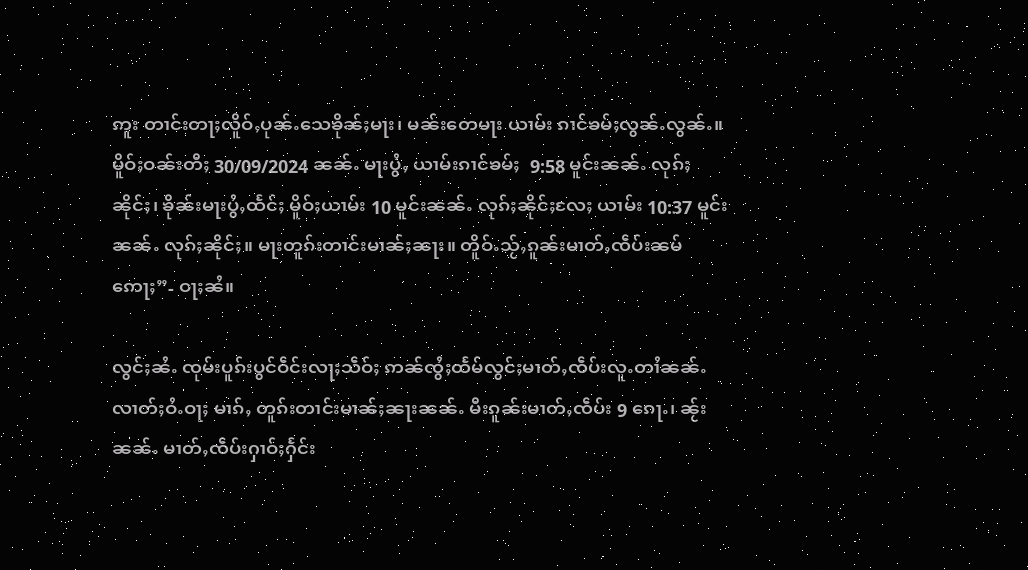ဢူး တၢင်းတႃႈလိူဝ်ႇပုၼ်ႉသေၶိုၼ်ႈမႃး၊ မၼ်းတေမႃး ယၢမ်း ၵၢင်ၶမ်ႈလွၼ်ႉလွၼ်ႉ။ မိူဝ်ႈဝၼ်းတီႈ 30/09/2024 ၼၼ်ႉ မႃးပွႆႇ ယၢမ်းၵၢင်ၶမ်ႈ  9:58 မူင်းၼၼ်ႉ လုၵ်ႈ ၼိုင်ႈ၊ ၶိုၼ်းမႃးပွႆႇထႅင်ႈ မိူဝ်ႈယၢမ်း 10 မူင်းၼၼ်ႉ လုၵ်ႈၼိုင်ႈလႄႈ ယၢမ်း 10:37 မူင်းၼၼ်ႉ လုၵ်ႈၼိုင်ႈ။ မႃးတူၵ်းတၢင်းမၢၼ်ႈၼႃး။ တိူဝ်ႉသႂ်ႇၵူၼ်းမၢတ်ႇၸဵပ်းၼမ်ဢေႃႈ”- ဝႃႈၼႆ။

လွင်ႈၼႆႉ ၸုမ်းပူၵ်းပွင်ဝဵင်းလႃႈသဵဝ်ႈ ဢၼ်ၸွႆႈထႅမ်လွင်ႈမၢတ်ႇၸဵပ်းလူႉတၢႆၼၼ်ႉ လၢတ်ႈဝႆႉဝႃႈ မၢၵ်ႇ တူၵ်းတၢင်းမၢၼ်ႈၼႃးၼၼ်ႉ မီးၵူၼ်းမၢတ်ႇၸဵပ်း 9 ၵေႃႉ၊ ၼႂ်းၼၼ်ႉ မၢတ်ႇၸဵပ်းႁၢဝ်ႈႁႅင်း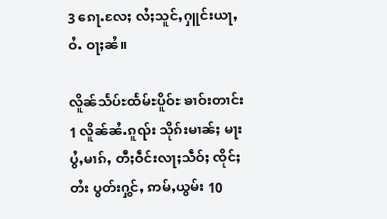3 ၵေႃႉလႄႈ လႆႈသူင်ႇႁူင်းယႃႇဝႆႉ ဝႃႈၼႆ။

လိူၼ်သႅပ်ႊထႅမ်ႊပိူဝ်ႊ ၶၢဝ်းတၢင်း 1 လိူၼ်ၼႆႉၵူၺ်း သိုၵ်းမၢၼ်ႈ မႃးပွႆႇမၢၵ်ႇ တီႈဝဵင်းလႃႈသဵဝ်ႈ ၸိုင်ႈတႆး ပွတ်းႁွင်ႇ ဢမ်ႇယွမ်း 10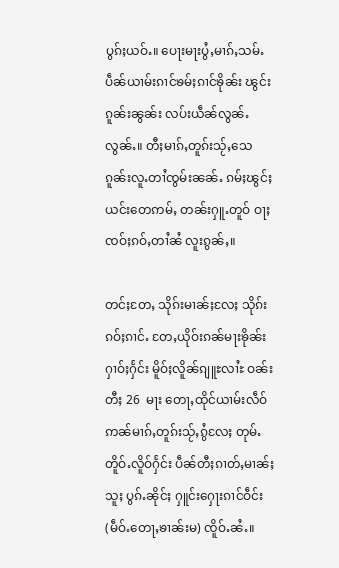ပွၵ်ႈယဝ်ႉ။ ပေႃးမႃးပွႆႇမၢၵ်ႇသမ်ႉ ပဵၼ်ယၢမ်းၵၢင်ၶမ်ႈၵၢင်ၶိုၼ်း ၽွင်းၵူၼ်းၼွၼ်း လပ်းယဵၼ်လွၼ်ႉလွၼ်ႉ။ တီႈမၢၵ်ႇတူၵ်းသႂ်ႇသေ ၵူၼ်းလူႉတၢႆၸွမ်းၼၼ်ႉ ၵမ်ႈၽွင်ႈ ယင်းတေဢမ်ႇ တၼ်းႁူႉတူဝ် ဝႃႈၸဝ်ႈၵဝ်ႇတၢႆၼႆ လူးၵွၼ်ႇ။

တင်ႈတႄႇ သိုၵ်းမၢၼ်ႈလႄႈ သိုၵ်းၵဝ်ႈၵၢင်ႉ တႄႇယိုဝ်းၵၼ်မႃးၶိုၼ်းႁၢဝ်ႈႁႅင်း မိူဝ်ႈလိူၼ်ၵျူႊလၢႆႊ ဝၼ်း တီႈ 26  မႃး တေႃႇထိုင်ယၢမ်းလဵဝ် ဢၼ်မၢၵ်ႇတူၵ်းသႂ်ႇၵွႆလႄႈ တုမ်ႉတိူဝ်ႉလိူဝ်ႁႅင်း ပဵၼ်တီႈၵၢတ်ႇမၢၼ်ႈ သူႈ ပွၵ်ႉၼိုင်ႈ ႁူင်းႁေႃးၵၢင်ဝဵင်း (မဵဝ်ႉတေႃႇၶၢၼ်းမ) ၸိူဝ်ႉၼႆႉ။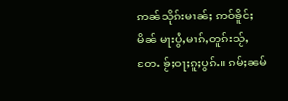ဢၼ်သိုၵ်းမၢၼ်ႈ ဢဝ်ၶိူင်ႈမိၼ် မႃးပွႆႇမၢၵ်ႇတူၵ်းသႂ်ႇတႄႉ ၶႂ်ႈဝႃႈၵူႈပွၵ်ႉ။ ၵမ်ႈၼမ်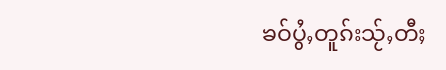ၶဝ်ပွႆႇတူၵ်းသႂ်ႇတီႈ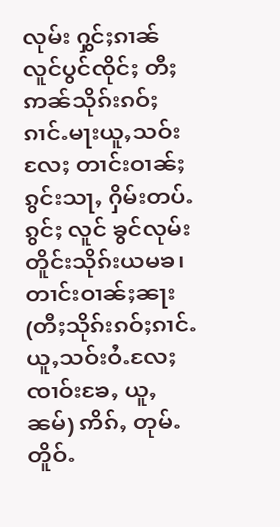လုမ်း ႁွင်ႈၵၢၼ် လူင်ပွင်ၸိုင်ႈ တီႈဢၼ်သိုၵ်းၵဝ်ႈၵၢင်ႉမႃးယူႇသဝ်းလႄႈ တၢင်းဝၢၼ်ႈၵွင်းသႃႇ ႁိမ်းတပ်ႉၵွင်ႈ လူင် ၶွင်လုမ်းတိူင်းသိုၵ်းယမၶ၊ တၢင်းဝၢၼ်ႈၼႃး (တီႈသိုၵ်းၵဝ်ႈၵၢင်ႉ ယူႇသဝ်းဝႆႉလႄႈ ၸၢဝ်းၶႄႇ ယူႇၼမ်) ဢိၵ်ႇ တုမ်ႉတိူဝ်ႉ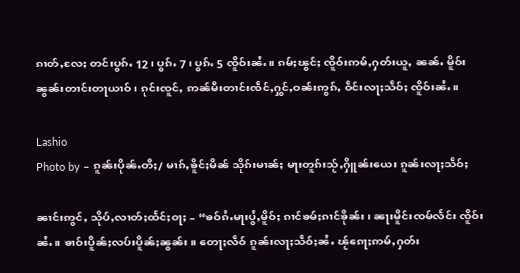ၵၢတ်ႇလႄႈ တင်းပွၵ်ႉ 12 ၊ ပွၵ်ႉ 7 ၊ ပွၵ်ႉ 5 ၸိူဝ်းၼႆႉ။ ၵမ်ႈၽွင်ႈ ၸိူဝ်းဢမ်ႇႁတ်းယူႇ ၼၼ်ႉ မိူဝ်းၼွၼ်းတၢင်းတႃယၢဝ်၊ ၵုင်းၸူင်ႇ ဢၼ်မီးတၢင်းၸဵင်ႇႁွင်ႇဝၼ်းဢွၵ်ႇ ဝဵင်းလႃႈသဵဝ်ႈ ၸိူဝ်းၼႆႉ။

Lashio
Photo by – ၵူၼ်းပိုၼ်ႉတီႈ/ မၢၵ်ႇၶိူင်ႈမိၼ် သိုၵ်းမၢၼ်ႈ မႃးတူၵ်းသႂ်ႇႁိူၼ်းယေး ၵူၼ်းလႃႈသဵဝ်ႈ

ၼၢင်းဢွင်ႇ သိုပ်ႇလၢတ်ႈထႅင်ႈဝႃႈ – “ၶဝ်ၵႆႉမႃးပွႆႇမိူဝ်ႈ ၵၢင်ၶမ်ႈၵၢင်ၶိုၼ်း၊ ၼႃးမိူင်းၸမ်လႅင်း ၸိူဝ်းၼႆႉ။ ၶၢဝ်းပိူၼ်ႈလပ်းပိူၼ်ႈၼွၼ်း။ တေႃႈလဵဝ် ၵူၼ်းလႃႈသဵဝ်ႈၼႆႉ ၽႂ်ၵေႃႈဢမ်ႇႁတ်း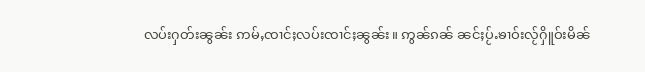လပ်းႁတ်းၼွၼ်း ဢမ်ႇၸၢင်ႈလပ်းၸၢင်ႈၼွၼ်း။ ဢွၼ်ၵၼ် ၼင်ႈပႂ်ႉၶၢဝ်းလႂ်ႁိူဝ်းမိၼ်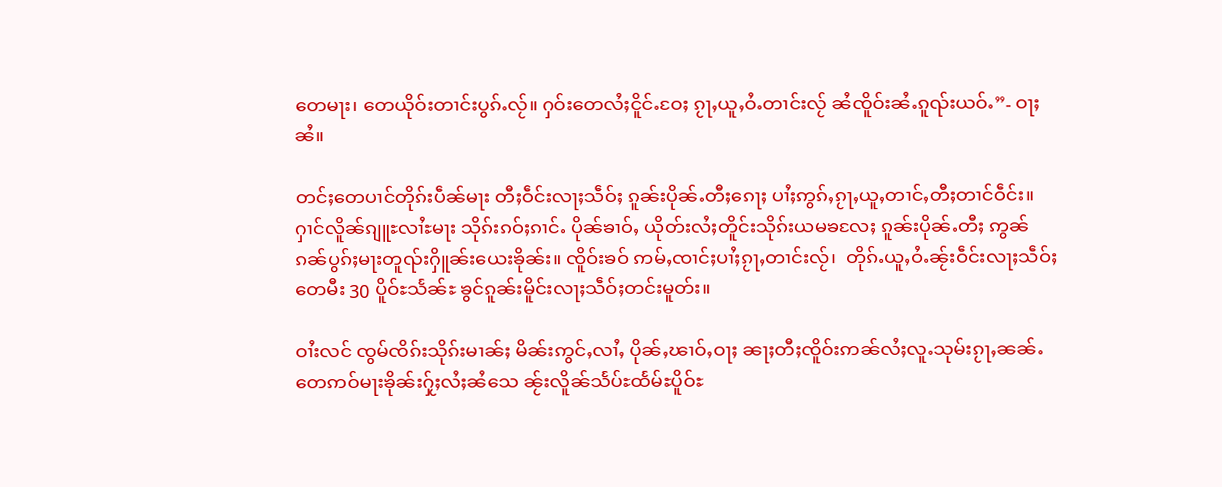တေမႃး၊ တေယိုဝ်းတၢင်းပွၵ်ႉလႂ်။ ႁဝ်းတေလႆႈငိူင်ႉဝႄႈ ၵႂႃႇယူႇဝႆႉတၢင်းလႂ် ၼႆၸိူဝ်းၼႆႉၵူၺ်းယဝ်ႉ”- ဝႃႈၼႆ။

တင်ႈတေပၢင်တိုၵ်းပဵၼ်မႃး တီႈဝဵင်းလႃႈသဵဝ်ႈ ၵူၼ်းပိုၼ်ႉတီႈၵေႃႈ ပၢႆႈဢွၵ်ႇၵႂႃႇယူႇတၢင်ႇတီႈတၢင်ဝဵင်း။ ႁၢင်လိူၼ်ၵျူႊလၢႆႊမႃး သိုၵ်းၵဝ်ႈၵၢင်ႉ ပိုၼ်ၶၢဝ်ႇ ယိုတ်းလႆႈတိူင်းသိုၵ်းယမၶလႄႈ ၵူၼ်းပိုၼ်ႉတီႈ ဢွၼ် ၵၼ်ပွၵ်ႈမႃးတူၺ်းႁိူၼ်းယေးၶိုၼ်း။ ၸိူဝ်းၶဝ် ဢမ်ႇၸၢင်ႈပၢႆႈၵႂႃႇတၢင်းလႂ်၊  တိုၵ်ႉယူႇဝႆႉၼႂ်းဝဵင်းလႃႈသဵဝ်ႈ တေမီး 30 ပိူဝ်ႊသႅၼ်ႊ ၶွင်ၵူၼ်းမိူင်းလႃႈသဵဝ်ႈတင်းမူတ်း။

ဝၢႆးလင် ၸွမ်ၸိၵ်းသိုၵ်းမၢၼ်ႈ မိၼ်းဢွင်ႇလၢႆႇ ပိုၼ်ႇၽၢဝ်ႇဝႃႈ ၼႃႈတီႈၸိူဝ်းဢၼ်လႆႈလူႉသုမ်းၵႂႃႇၼၼ်ႉ တေဢဝ်မႃးၶိုၼ်းႁႂ်ႈလႆႈၼႆသေ ၼႂ်းလိူၼ်သႅပ်ႊထႅမ်ႊပိူဝ်ႊ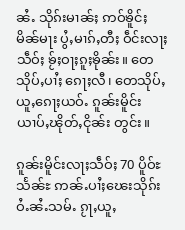ၼႆႉ သိုၵ်းမၢၼ်ႈ ဢဝ်ၶိူင်ႈမိၼ်မႃး ပွႆႇမၢၵ်ႇတီႈ ဝဵင်းလႃႈသဵဝ်ႈ ၶႂ်ႈဝႃႈၵူႈၶိုၼ်း။ တေသိုပ်ႇပၢႆႈ ၵေႃႈလီ၊ တေသိုပ်ႇယူႇၵေႃႈယဝ်ႉ ၵူၼ်းမိူင်း ယၢပ်ႇၽိုတ်ႇငိုၼ်း တွင်း။

ၵူၼ်းမိူင်းလႃႈသဵဝ်ႈ 70 ပိူဝ်ႊသႅၼ်ႊ ဢၼ်ႉပၢႆႈၽေးသိုၵ်းဝႆႉၼႆႉသမ်ႉ ၵႂႃႇယူႇ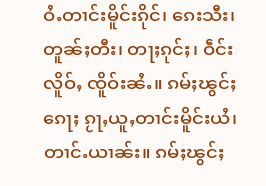ဝႆႉတၢင်းမိူင်းၵိုင်၊ ၵေးသီး၊ တူၼ်ႈတီး၊ တႃႈၵုင်ႈ၊ ဝဵင်းလိူဝ်ႇ ၸိူဝ်းၼႆႉ။ ၵမ်ႈၽွင်ႈၵေႃႈ ၵႂႃႇယူႇတၢင်းမိူင်းယႆ၊ တၢင်ႉယၢၼ်း။ ၵမ်ႈၽွင်ႈ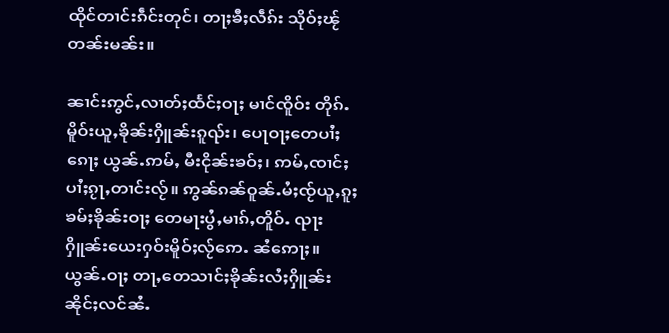ထိုင်တၢင်းၵဵင်းတုင်၊ တႃႈၶီႈလဵၵ်း သိုဝ်ႈၽႂ်တၼ်းမၼ်း။

ၼၢင်းဢွင်ႇလၢတ်ႈထႅင်ႈဝႃႈ မၢင်ၸိူဝ်း တိုၵ်ႉမိူဝ်းယူႇၶိုၼ်းႁိူၼ်းၵူၺ်း၊ ပေႃဝႃႈတေပၢႆႈၵေႃႈ ယွၼ်ႉဢမ်ႇ မီးငိုၼ်းၶဝ်ႈ၊ ဢမ်ႇၸၢင်ႈပၢႆႈၵႂႃႇတၢင်းလႂ်။ ဢွၼ်ၵၼ်ဝူၼ်ႉမႆႈၸႂ်ယူႇၵူႈၶမ်ႈၶိုၼ်းဝႃႈ တေမႃးပွႆႇမၢၵ်ႇတိူဝ်ႉ ၺႃးႁိူၼ်းယေးႁဝ်းမိူဝ်ႈလႂ်ဢေႉ ၼႆဢေႃႈ။ ယွၼ်ႉဝႃႈ တႃႇတေသၢင်ႈၶိုၼ်းလႆႈႁိူၼ်းၼိုင်ႈလင်ၼႆႉ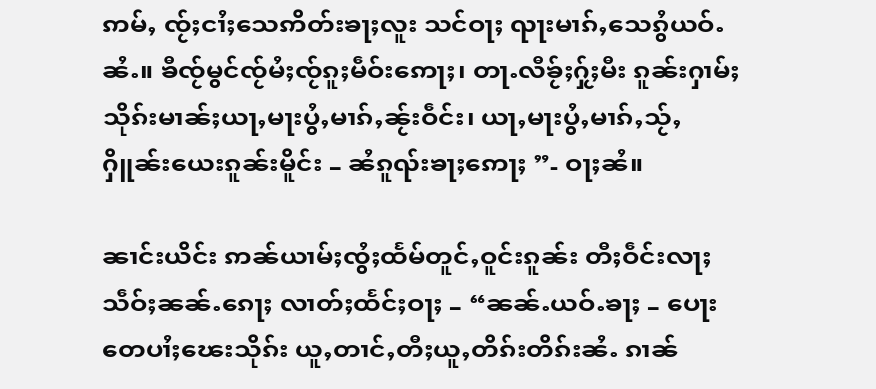ဢမ်ႇ ၸႂ်ႈငၢႆႈသေဢိတ်းၶႃႈလူး သင်ဝႃႈ ၺႃးမၢၵ်ႇသေၵွႆယဝ်ႉၼႆႉ။ ၶီၸႂ်မွင်ၸႂ်မႆႈၸႂ်ၵူႈမဵဝ်းဢေႃႈ၊ တႃႉလီၶႂ်ႈႁႂ်ႈမီး ၵူၼ်းႁၢမ်ႈ သိုၵ်းမၢၼ်ႈယႃႇမႃးပွႆႇမၢၵ်ႇၼႂ်းဝဵင်း၊ ယႃႇမႃးပွႆႇမၢၵ်ႇသႂ်ႇႁိူၼ်းယေးၵူၼ်းမိူင်း – ၼႆၵူၺ်းၶႃႈဢေႃႈ ”- ဝႃႈၼႆ။

ၼၢင်းယိင်း ဢၼ်ယၢမ်ႈၸွႆႈထႅမ်တူင်ႇဝူင်းၵူၼ်း တီႈဝဵင်းလႃႈသဵဝ်ႈၼၼ်ႉၵေႃႈ လၢတ်ႈထႅင်ႈဝႃႈ – “ၼၼ်ႉယဝ်ႉၶႃႈ – ပေႃးတေပၢႆႈၽေးသိုၵ်း ယူႇတၢင်ႇတီႈယူႇတိၵ်းတိၵ်းၼႆႉ ၵၢၼ်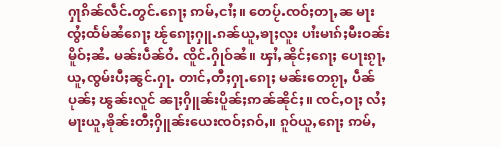ႁႃၵိၼ်လဵင်ႉတွင်ႉၵေႃႈ ဢမ်ႇငၢႆႈ။ တေပႂ်ႉၸဝ်ႈတႃႇၼ မႃးၸွႆႈထႅမ်ၼႆၵေႃႈ ၽႂ်ၵေႃႈႁူႉၵၼ်ယူႇၶႃႈလူး ပၢႆးမၢၵ်ႈမီးဝၼ်းမိူဝ်ႈၼႆႉ မၼ်းပဵၼ်ဝႆႉ ၸိူင်ႉႁိုဝ်ၼႆ။ ၾၢႆႇၼိုင်ႈၵေႃႈ ပေႃးၵႂႃႇယူႇၸွမ်းပီႈၼွင်ႉႁႃႉ တၢင်ႇတီႈႁႃႉၵေႃႈ မၼ်းတေၵႂႃႇ ပဵၼ်ပုၼ်ႈ ၽွၼ်းလူင် ၼႃႈႁိူၼ်းပိူၼ်ႈဢၼ်ၼိုင်ႈ။ ၸင်ႇဝႃႈ လႆႈမႃးယူႇၶိုၼ်းတီႈႁိူၼ်းယေးၸဝ်ႈၵဝ်ႇ။ ၵူဝ်ယူႇၵေႃႈ ဢမ်ႇ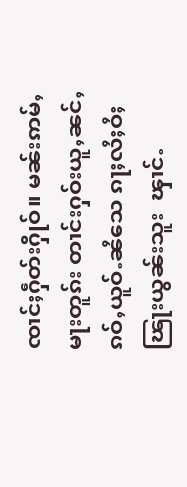ၸၢင်ႈႁဵတ်းႁိုဝ်။ မၼ်းဢမ်ႇမႃးတူၵ်း တၢင်းႁဝ်းယူႇၼင်ႇၵဝ်ႇယူဝ်ႉၼႆသေ ၵႃႈလႆႈဝႆႈၽြႃးယွၼ်းသူး  ၾၢင်ႉ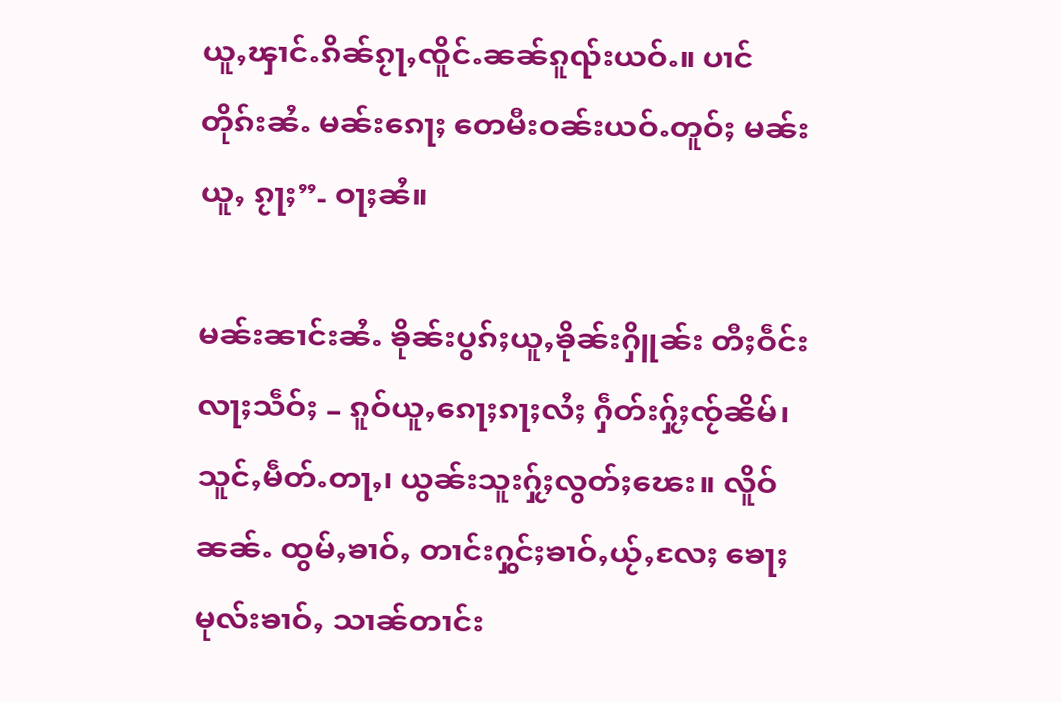ယူႇၾၢင်ႉၵိၼ်ၵႂႃႇၸိူင်ႉၼၼ်ၵူၺ်းယဝ်ႉ။ ပၢင်တိုၵ်းၼႆႉ မၼ်းၵေႃႈ တေမီးဝၼ်းယဝ်ႉတူဝ်ႈ မၼ်းယူႇ ၵႂႃႈ”- ဝႃႈၼႆ။

မၼ်းၼၢင်းၼႆႉ ၶိုၼ်းပွၵ်ႈယူႇၶိုၼ်းႁိူၼ်း တီႈဝဵင်းလႃႈသဵဝ်ႈ – ၵူဝ်ယူႇၵေႃႈၵႃႈလႆႈ ႁဵတ်းႁႂ်ႈၸႂ်ၼိမ်၊ သူင်ႇမဵတ်ႉတႃႇ၊ ယွၼ်းသူးႁႂ်ႈလွတ်ႈၽေး။ လိူဝ်ၼၼ်ႉ ထွမ်ႇၶၢဝ်ႇ တၢင်းႁွင်ႈၶၢဝ်ႇယႂ်ႇလႄႈ ၶေႃႈမုလ်းၶၢဝ်ႇ သၢၼ်တၢင်း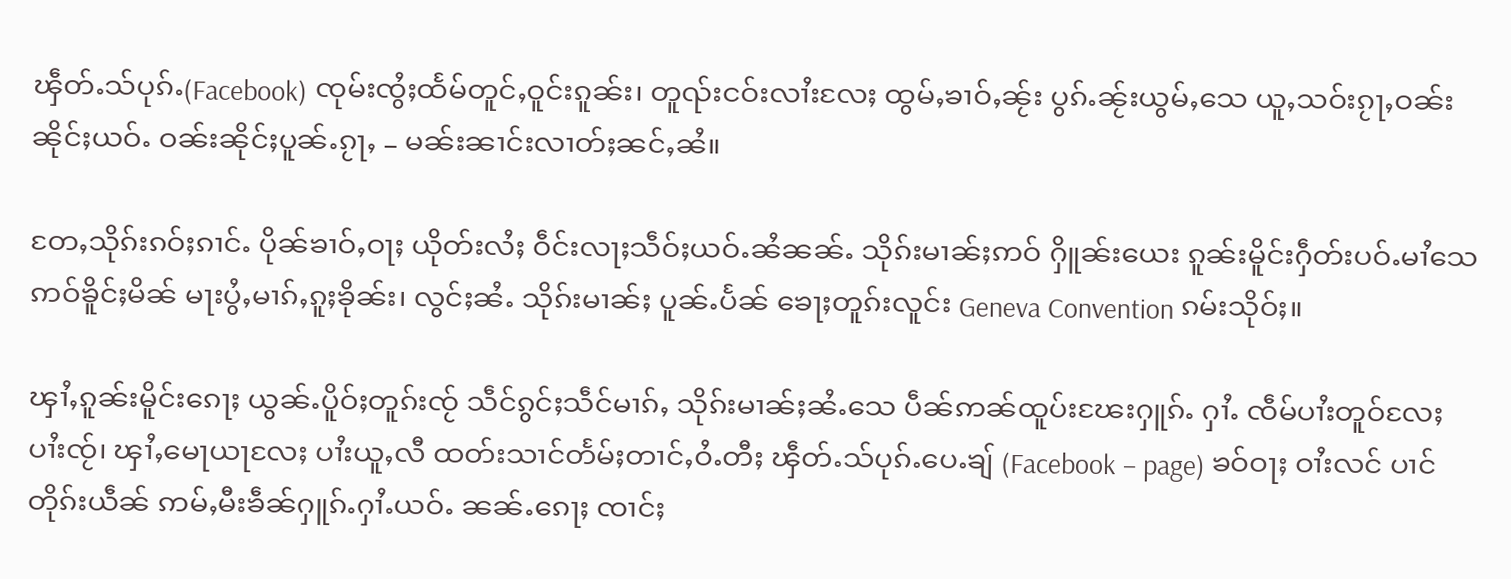ၾဵတ်ႉသ်ပုၵ်ႉ(Facebook) ၸုမ်းၸွႆႈထႅမ်တူင်ႇဝူင်းၵူၼ်း၊ တူၺ်းငဝ်းလၢႆးလႄႈ ထွမ်ႇၶၢဝ်ႇၼႂ်း ပွၵ်ႉၼႂ်းယွမ်ႇသေ ယူႇသဝ်းၵႂႃႇဝၼ်းၼိုင်ႈယဝ်ႉ ဝၼ်းၼိုင်ႈပူၼ်ႉၵႂႃႇ – မၼ်းၼၢင်းလၢတ်ႈၼင်ႇၼႆ။

တႄႇသိုၵ်းၵဝ်ႈၵၢင်ႉ ပိုၼ်ၶၢဝ်ႇဝႃႈ ယိုတ်းလႆႈ ဝဵင်းလႃႈသဵဝ်ႈယဝ်ႉၼႆၼၼ်ႉ သိုၵ်းမၢၼ်ႈဢဝ် ႁိူၼ်းယေး ၵူၼ်းမိူင်းႁဵတ်းပဝ်ႉမၢႆသေ ဢဝ်ၶိူင်ႈမိၼ် မႃးပွႆႇမၢၵ်ႇၵူႈၶိုၼ်း၊ လွင်ႈၼႆႉ သိုၵ်းမၢၼ်ႈ ပူၼ်ႉပႅၼ် ၶေႃႈတူၵ်းလူင်း Geneva Convention ၵမ်းသိုဝ်ႈ။

ၾၢႆႇၵူၼ်းမိူင်းၵေႃႈ ယွၼ်ႉပိူဝ်ႈတူၵ်းၸႂ် သဵင်ၵွင်ႈသဵင်မၢၵ်ႇ သိုၵ်းမၢၼ်ႈၼႆႉသေ ပဵၼ်ဢၼ်ထူပ်းၽႄးႁူၵ်ႉ ႁၢႆႉ ၸဵမ်ပၢႆးတူဝ်လႄႈ ပၢႆးၸႂ်၊ ၾၢႆႇမေႃယႃလႄႈ ပၢႆးယူႇလီ ထတ်းသၢင်တႅမ်ႈတၢင်ႇဝႆႉတီႈ ၾဵတ်ႉသ်ပုၵ်ႉပေႉၶျ် (Facebook – page) ၶဝ်ဝႃႈ ဝၢႆးလင် ပၢင်တိုၵ်းယဵၼ် ဢမ်ႇမီးၶဵၼ်ႁူၵ်ႉႁၢႆႉယဝ်ႉ ၼၼ်ႉၵေႃႈ ၸၢင်ႈ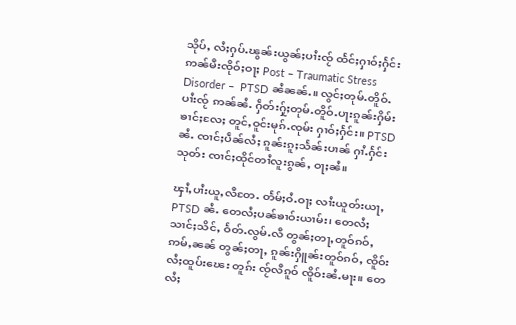သိုပ်ႇ လႆႈႁပ်ႉၽွၼ်းယွၼ်ႈပၢႆးၸႂ် ထႅင်ႈႁၢဝ်ႈႁႅင်း ဢၼ်မီးၸိုဝ်ႈဝႃႈ Post – Traumatic Stress  Disorder –  PTSD ၼႆၼၼ်ႉ။ လွင်ႈတုမ်ႉတိူဝ်ႉပၢႆးၸႂ် ဢၼ်ၼႆႉ ႁဵတ်းႁႂ်ႈတုမ်ႉတိူဝ်ႉပႃးၵူၼ်းႁိမ်းၶၢင်ႈလႄႈ တူင်ႇဝူင်းမုၵ်ႉၸုမ်း ႁၢဝ်ႈႁႅင်း။ PTSD ၼႆႉ ၸၢင်ႈပဵၼ်လႆႈ ၵူၼ်းၵူႈသႅၼ်းပၢၼ် ႁၢႆႉႁႅင်းသုတ်း ၸၢင်ႈထိုင်တၢႆလူးၵွၼ်ႇ ဝႃႈၼႆ။

ၾၢႆႇပၢႆးယူႇလီတႄႉ တႅမ်ႈဝႆႉဝႃႈ လၢႆးယူတ်းယႃႇ PTSD ၼႆႉ တေလႆႈပၼ်ၶၢဝ်းယၢမ်း၊ တေလႆႈသၢင်ႈသိင်ႇ ဝႅတ်ႉလွမ်ႉလီ တွၼ်ႈတႃႇတူဝ်ၵဝ်ႇ ဢမ်ႇၼၼ် တွၼ်ႈတႃႇ ၵူၼ်းႁိူၼ်းတူဝ်ၵဝ်ႇ ၸိူဝ်းလႆႈထူပ်းၽေး တူၵ်း ၸႂ်လီၵူဝ် ၸိူဝ်းၼႆႉမႃး။ တေလႆႈ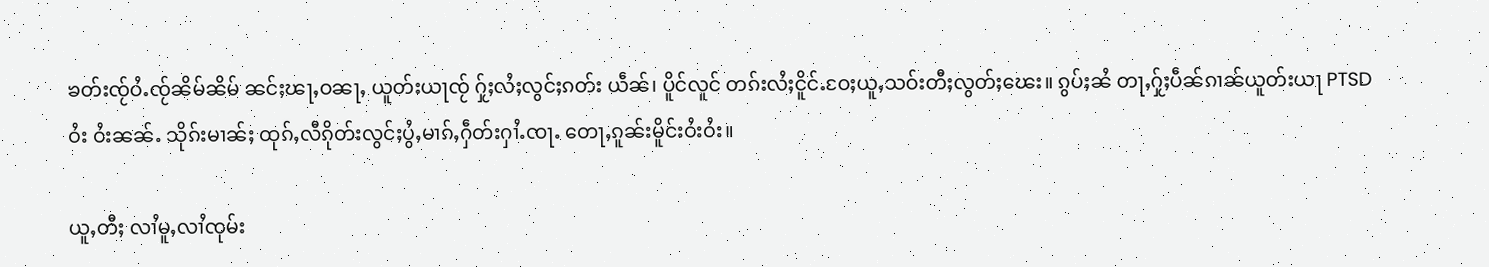ၶတ်းၸႂ်ဝႆႉၸႂ်ၼိမ်ၼိမ် ၼင်ႈၽႃႇဝၼႃႇ ယူတ်းယႃၸႂ် ႁႂ်ႈလႆႈလွင်ႈၵတ်း ယဵၼ်၊ ပိူင်လူင် တၵ်းလႆႈငိူင်ႉဝႄႈယူႇသဝ်းတီႈလွတ်ႈၽေး။ ၵွပ်ႈၼႆ တႃႇႁႂ်ႈပဵၼ်ၵၢၼ်ယူတ်းယႃ PTSD ဝႆး ဝႆးၼၼ်ႉ သိုၵ်းမၢၼ်ႈ ထုၵ်ႇလီၵိုတ်းလွင်ႈပွႆႇမၢၵ်ႇႁဵတ်းႁၢႆႉၸႃႉ တေႃႇၵူၼ်းမိူင်းဝႆးဝႆး။

ယူႇတီႈ လၢႆမူႇလၢႆၸုမ်း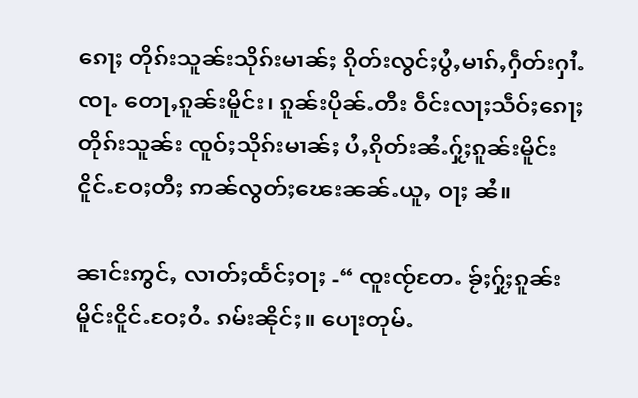ၵေႃႈ တိုၵ်းသူၼ်းသိုၵ်းမၢၼ်ႈ ၵိုတ်းလွင်ႈပွႆႇမၢၵ်ႇႁဵတ်းႁၢႆႉၸႃႉ တေႃႇၵူၼ်းမိူင်း၊ ၵူၼ်းပိုၼ်ႉတီး ဝဵင်းလႃႈသဵဝ်ႈၵေႃႈ တိုၵ်းသူၼ်း ၸူဝ်ႈသိုၵ်းမၢၼ်ႈ ပႆႇၵိုတ်းၼႆႉႁႂ်ႈၵူၼ်းမိူင်း ငိူင်ႉဝႄႈတီႈ ဢၼ်လွတ်ႈၽေးၼၼ်ႉယူႇ ဝႃႈ ၼႆ။

ၼၢင်းဢွင်ႇ လၢတ်ႈထႅင်ႈဝႃႈ -“ ၸူးၸႂ်တႄႉ ၶႂ်ႈႁႂ်ႈၵူၼ်းမိူင်းငိူင်ႉဝႄႈဝႆႉ ၵမ်းၼိုင်ႈ။ ပေႃးတုမ်ႉ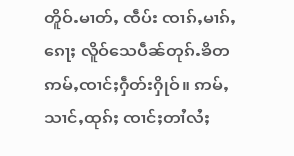တိူဝ်ႉမၢတ်ႇ ၸဵပ်း ၸၢၵ်ႇမၢၵ်ႇၵေႃႈ လိူဝ်သေပဵၼ်တုၵ်ႉၶိတ ဢမ်ႇၸၢင်ႈႁဵတ်းႁိုဝ်။ ဢမ်ႇသၢင်ႇထုၵ်ႈ ၸၢင်ႈတၢႆလႆႈ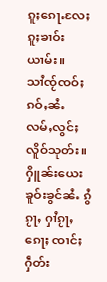ၵူႈၵေႃႉလႄႈ ၵူႈၶၢဝ်းယၢမ်း။ သၢႆၸႂ်ၸဝ်ႈၵဝ်ႇၼႆႉ လမ်ႇလွင်ႈလိူဝ်သုတ်း။ ႁိူၼ်းယေးၶူဝ်းၶွင်ၼႆႉ ၵွႆၵႂႃႇ ႁၢႆၵႂႃႇၵေႃႈ ၸၢင်ႈႁဵတ်း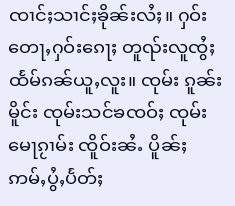ၸၢင်ႈသၢင်ႈၶိုၼ်းလႆႈ။ ႁဝ်းတေႃႇႁဝ်းၵေႃႈ တူၺ်းလူၸွႆႈထႅမ်ၵၼ်ယူႇလူး။ ၸုမ်း ၵူၼ်းမိူင်း ၸုမ်းသင်ၶၸဝ်ႈ ၸုမ်းမေႃၵႂၢမ်း ၸိူဝ်းၼႆႉ ပိူၼ်ႈ ဢမ်ႇပွႆႇပႅတ်ႈ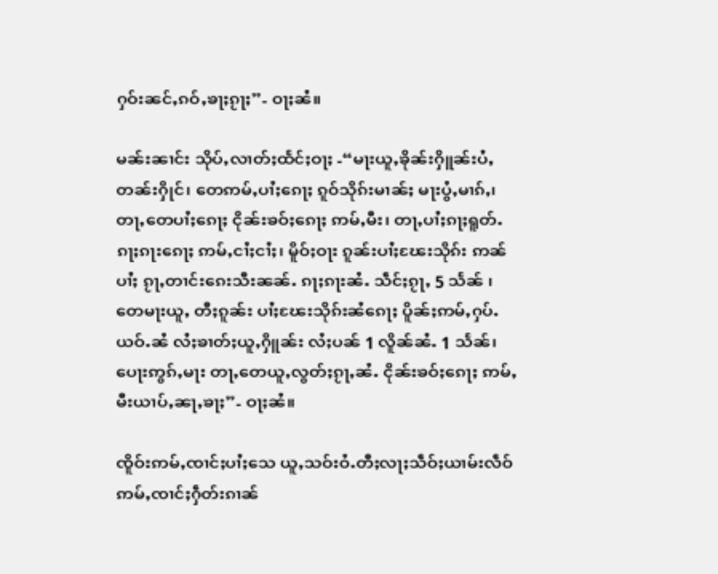ႁဝ်းၼင်ႇၵဝ်ႇၶႃႈၵႂႃႈ”- ဝႃႈၼႆ။

မၼ်းၼၢင်း သိုပ်ႇလၢတ်ႈထႅင်ႈဝႃႈ -“မႃးယူႇၶိုၼ်းႁိူၼ်းပႆႇတၼ်းႁိုင်၊ တေဢမ်ႇပၢႆႈၵေႃႈ ၵူဝ်သိုၵ်းမၢၼ်ႈ မႃးပွႆႇမၢၵ်ႇ၊ တႃႇတေပၢႆႈၵေႃႈ ငိုၼ်းၶဝ်ႈၵေႃႈ ဢမ်ႇမီး၊ တႃႇပၢႆႈၵႃႈရူတ်ႉၵႃႈၵႃးၵေႃႈ ဢမ်ႇငၢႆႈငၢႆႈ၊ မိူဝ်ႈဝႃး ၵူၼ်းပၢႆႈၽႄးသိုၵ်း ဢၼ်ပၢႆႈ ၵႂႃႇတၢင်းၵေးသီးၼၼ်ႉ ၵႃႈၵႃးၼႆႉ သဵင်ႈၵႂႃႇ 5 သႅၼ် ၊ တေမႃးယူႇ တီႈၵူၼ်း ပၢႆႈၽႄးသိုၵ်းၼႆၵေႃႈ ပိူၼ်ႈဢမ်ႇႁပ်ႉယဝ်ႉၼႆ လႆႈၶၢတ်ႈယူႇႁိူၼ်း လႆႈပၼ် 1 လိူၼ်ၼႆႉ 1 သႅၼ်၊ ပေႃးဢွၵ်ႇမႃး တႃႇတေယူႇလွတ်ႈၵႂႃႇၼႆႉ ငိုၼ်းၶဝ်ႈၵေႃႈ ဢမ်ႇမီးယၢပ်ႇၼႃႇၶႃႈ”- ဝႃႈၼႆ။

ၸိူဝ်းဢမ်ႇၸၢင်ႈပၢႆႈသေ ယူႇသဝ်းဝႆႉတီႈလႃႈသဵဝ်ႈယၢမ်းလဵဝ် ဢမ်ႇၸၢင်ႈႁဵတ်းၵၢၼ်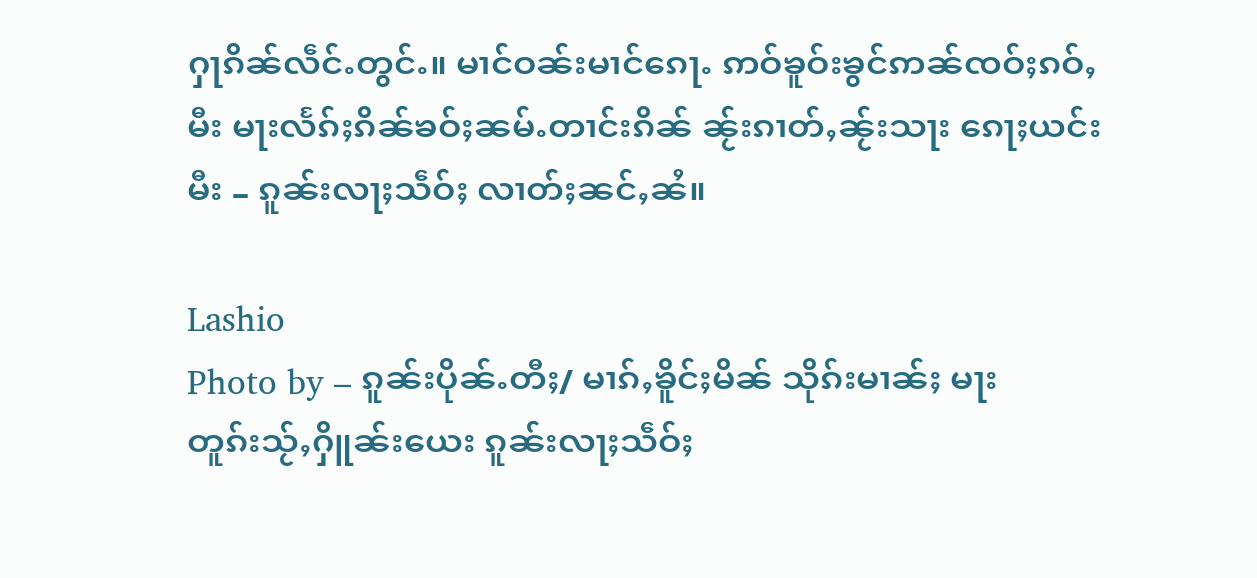ႁႃၵိၼ်လဵင်ႉတွင်ႉ။ မၢင်ဝၼ်းမၢင်ၵေႃႉ ဢဝ်ၶူဝ်းၶွင်ဢၼ်ၸဝ်ႈၵဝ်ႇမီး မႃးလႅၵ်ႈၵိၼ်ၶဝ်ႈၼမ်ႉတၢင်းၵိၼ် ၼႂ်းၵၢတ်ႇၼႂ်းသႃး ၵေႃႈယင်းမီး – ၵူၼ်းလႃႈသဵဝ်ႈ လၢတ်ႈၼင်ႇၼႆ။

Lashio
Photo by – ၵူၼ်းပိုၼ်ႉတီႈ/ မၢၵ်ႇၶိူင်ႈမိၼ် သိုၵ်းမၢၼ်ႈ မႃးတူၵ်းသႂ်ႇႁိူၼ်းယေး ၵူၼ်းလႃႈသဵဝ်ႈ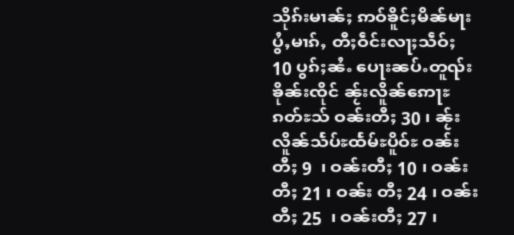သိုၵ်းမၢၼ်ႈ ဢဝ်ၶိူင်ႈမိၼ်မႃးပွႆႇမၢၵ်ႇ တီႈဝဵင်းလႃႈသဵဝ်ႈ 10 ပွၵ်ႈၼႆႉ ပေႃးၼပ်ႉတူၺ်းၶိုၼ်းၸိုင် ၼႂ်းလိူၼ်ဢေႃႊၵတ်ႊသ် ဝၼ်းတီႈ 30 ၊ ၼႂ်းလိူၼ်သႅပ်ႊထႅမ်ႊပိူဝ်ႊ ဝၼ်းတီႈ 9  ၊ ဝၼ်းတီႈ 10 ၊ ဝၼ်းတီႈ 21 ၊ ဝၼ်း တီႈ 24 ၊ ဝၼ်းတီႈ 25  ၊ ဝၼ်းတီႈ 27 ၊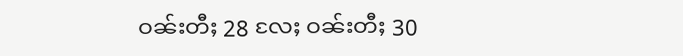ဝၼ်းတီႈ 28 လႄႈ ဝၼ်းတီႈ 30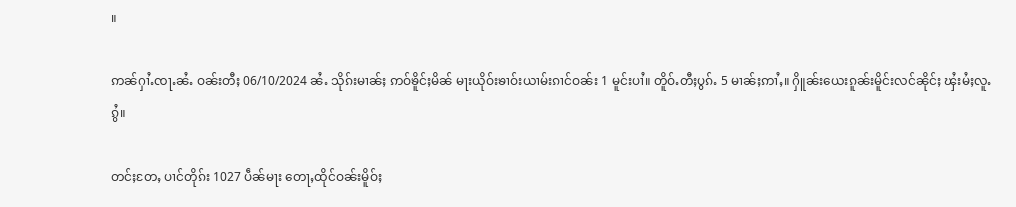။

ဢၼ်ႁၢႆႉၸႃႉၼႆႉ ဝၼ်းတီႈ 06/10/2024 ၼႆႉ သိုၵ်းမၢၼ်ႈ ဢဝ်ၶိူင်ႈမိၼ် မႃးယိုဝ်းၶၢဝ်းယၢမ်းၵၢင်ဝၼ်း 1 မူင်းပၢႆ။ တိူဝ်ႉတီႈပွၵ်ႉ 5 မၢၼ်ႈဢၢႆႇ။ ႁိူၼ်းယေးၵူၼ်းမိူင်းလင်ၼိုင်ႈ ၾႆးမႆႈလူႉၵွႆ။

တင်ႈတႄႇ ပၢင်တိုၵ်း 1027 ပဵၼ်မႃး တေႃႇထိုင်ဝၼ်းမိူဝ်ႈ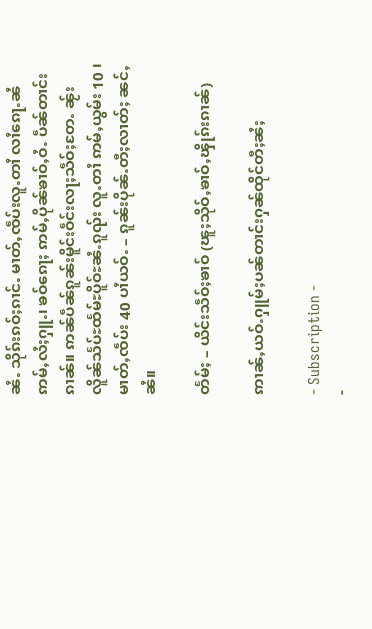ၼႆႉ သိုၵ်းၵဝ်ႈၵၢင်ႉ မၢတ်ႇၸဵပ်းလူႉတၢႆ လၢႆၵေႃႉၼႆ ဢမ်ႇလႆႈႁူႉ၊ ၶဝ်ၵေႃႈ ဢမ်ႇပိုၼ်ၶၢဝ်ႇဝႆႉ ပဵၼ်တၢင်းၵၢၼ်။ ဢၼ်ပဵၼ်ၵူၼ်းမိူင်းဝဵင်းလႃႈသဵဝ်ႈတႄႉ ၼႂ်းလိူၼ်သႅပ်ႊထႅမ်ႊပိူဝ်ႊၼႆႉၵူၺ်း လူႉတၢႆ ဢမ်ႇယွမ်း 10 ၊ မၢတ်ႇၸဵပ်း 40 ပၢႆယဝ်ႉ – ၵူၼ်းပိုၼ်ႉတီႈလၢတ်ႈ ၼင်ႇၼႆ။

တႅမ်ႈ – ယိင်းသဵဝ်ႈၶၢဝ် (ၽူႈသိုဝ်ႇၶၢဝ်ႇၾိုၵ်းၵၢၼ်)

ဢၢၼ်ႇယဝ်ႉႁူမ်ႈပၼ်တၢင်းႁၼ်ထိုင်တီႈၼႆႈ

- Subscription -
-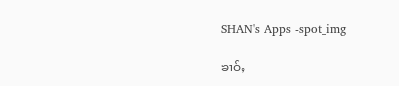SHAN's Apps -spot_img

ၶၢဝ်ႇ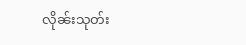လိုၼ်းသုတ်း